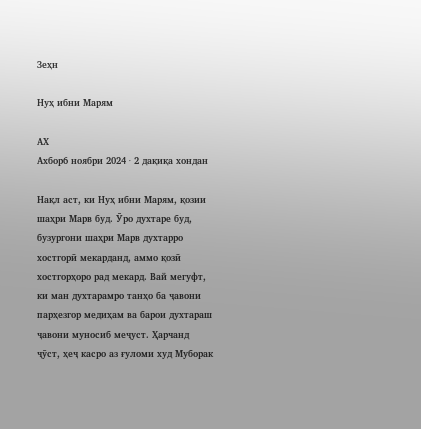Зеҳн

Нуҳ ибни Марям

АХ
Ахбор6 ноябри 2024 · 2 дақиқа хондан

Нақл аст, ки Нуҳ ибни Марям, қозии шаҳри Марв буд. Ӯро духтаре буд, бузургони шаҳри Марв духтарро хостгорӣ мекарданд, аммо қозӣ хостгорҳоро рад мекард. Вай мегуфт, ки ман духтарамро танҳо ба ҷавони парҳезгор медиҳам ва барои духтараш ҷавони муносиб меҷуст. Ҳарчанд ҷӯст, ҳеҷ касро аз ғуломи худ Муборак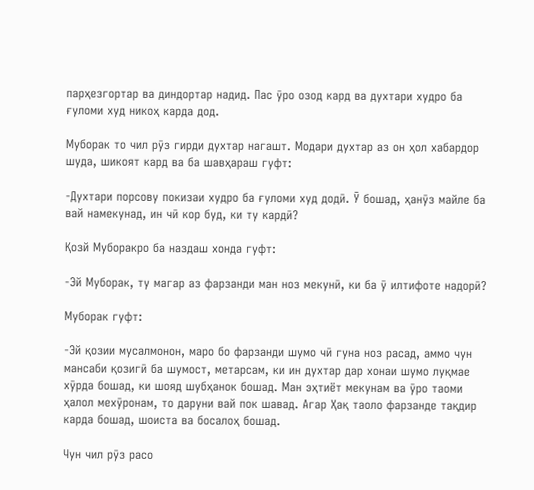парҳезгортар ва диндортар надид. Пас ӯро озод кард ва духтари худро ба ғуломи худ никоҳ карда дод.

Муборак то чил рӯз гирди духтар нагашт. Модари духтар аз он ҳол хабардор шуда, шикоят кард ва ба шавҳараш гуфт:

-Духтари порсову покизаи худро ба ғуломи худ додӣ. Ӯ бошад, ҳанӯз майле ба вай намекунад, ин чӣ кор буд, ки ту кардӣ?

Қозй Муборакро ба наздаш хонда гуфт:

-Эй Муборак, ту магар аз фарзанди ман ноз мекунӣ, ки ба ӯ илтифоте надорӣ?

Муборак гуфт:

-Эй қозии мусалмонон, маро бо фарзанди шумо чӣ гуна ноз расад, аммо чун мансаби қозигӣ ба шумост, метарсам, ки ин духтар дар хонаи шумо луқмае хӯрда бошад, ки шояд шубҳанок бошад. Ман эҳтиёт мекунам ва ӯро таоми ҳалол мехӯронам, то даруни вай пок шавад. Агар Ҳақ таоло фарзанде тақдир карда бошад, шоиста ва босалоҳ бошад.

Чун чил рӯз расо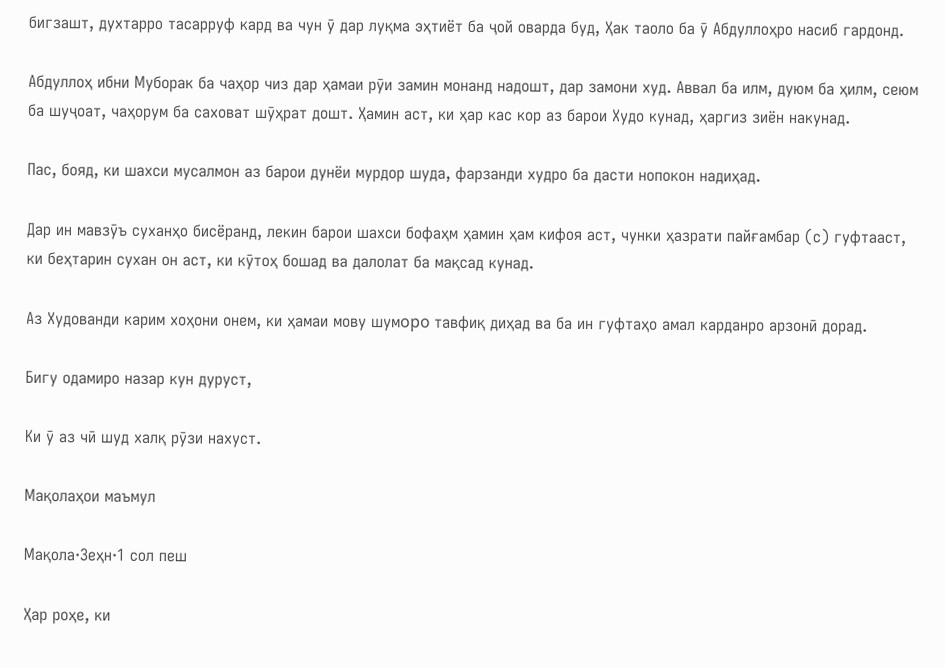бигзашт, духтарро тасарруф кард ва чун ӯ дар луқма эҳтиёт ба ҷой оварда буд, Ҳак таоло ба ӯ Абдуллоҳро насиб гардонд.

Абдуллоҳ ибни Муборак ба чаҳор чиз дар ҳамаи рӯи замин монанд надошт, дар замони худ. Аввал ба илм, дуюм ба ҳилм, сеюм ба шуҷоат, чаҳорум ба саховат шӯҳрат дошт. Ҳамин аст, ки ҳар кас кор аз барои Худо кунад, ҳаргиз зиён накунад.

Пас, бояд, ки шахси мусалмон аз барои дунёи мурдор шуда, фарзанди худро ба дасти нопокон надиҳад.

Дар ин мавзӯъ суханҳо бисёранд, лекин барои шахси бофаҳм ҳамин ҳам кифоя аст, чунки ҳазрати пайғамбар (с) гуфтааст, ки беҳтарин сухан он аст, ки кӯтоҳ бошад ва далолат ба мақсад кунад.

Аз Худованди карим хоҳони онем, ки ҳамаи мову шумopo тавфиқ диҳад ва ба ин гуфтаҳо амал карданро арзонӣ дорад.

Бигу одамиро назар кун дуруст,

Ки ӯ аз чӣ шуд халқ рӯзи нахуст.

Мақолаҳои маъмул

Мақола·Зеҳн·1 сол пеш

Ҳар роҳе, ки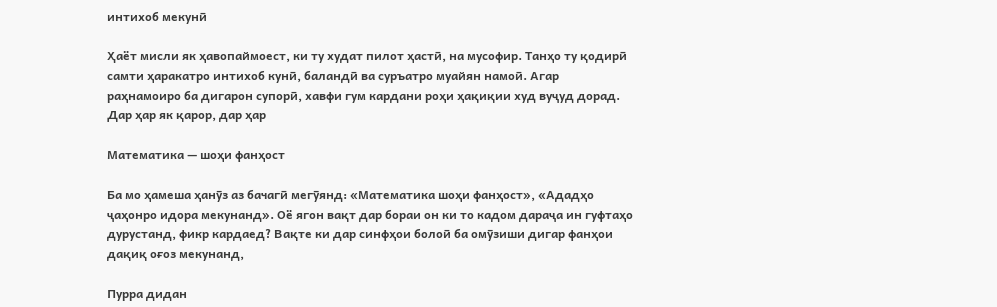интихоб мекунӣ

Ҳаёт мисли як ҳавопаймоест, ки ту худат пилот ҳастӣ, на мусофир. Танҳо ту қодирӣ самти ҳаракатро интихоб кунӣ, баландӣ ва суръатро муайян намоӣ. Агар раҳнамоиро ба дигарон супорӣ, хавфи гум кардани роҳи ҳақиқии худ вуҷуд дорад. Дар ҳар як қарор, дар ҳар

Математика — шоҳи фанҳост

Ба мо ҳамеша ҳанӯз аз бачагӣ мегӯянд: «Математика шоҳи фанҳост», «Ададҳо ҷаҳонро идора мекунанд». Оё ягон вақт дар бораи он ки то кадом дараҷа ин гуфтаҳо дурустанд, фикр кардаед? Вақте ки дар синфҳои болоӣ ба омӯзиши дигар фанҳои дақиқ оғоз мекунанд,

Пурра дидан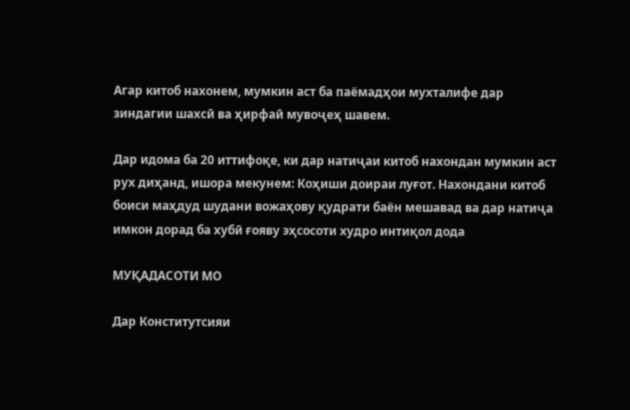Агар китоб нахонем, мумкин аст ба паёмадҳои мухталифе дар зиндагии шахсӣ ва ҳирфаӣ мувоҷеҳ шавем.

Дар идома ба 20 иттифоқе, ки дар натиҷаи китоб нахондан мумкин аст рух диҳанд, ишора мекунем: Коҳиши доираи луғот. Нахондани китоб боиси маҳдуд шудани вожаҳову қудрати баён мешавад ва дар натиҷа имкон дорад ба хубӣ ғояву эҳсосоти худро интиқол дода

МУҚАДАСОТИ МО

Дар Конститутсияи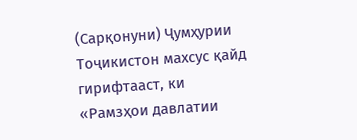(Сарқонуни) Ҷумҳурии Тоҷикистон махсус қайд гирифтааст, ки «Рамзҳои давлатии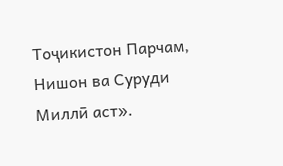Тоҷикистон Парчам, Нишон ва Суруди Миллӣ аст».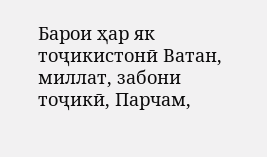Барои ҳар як тоҷикистонӣ Ватан, миллат, забони тоҷикӣ, Парчам,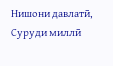Нишони давлатӣ, Суруди миллӣ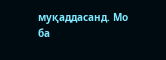муқаддасанд. Мо ба